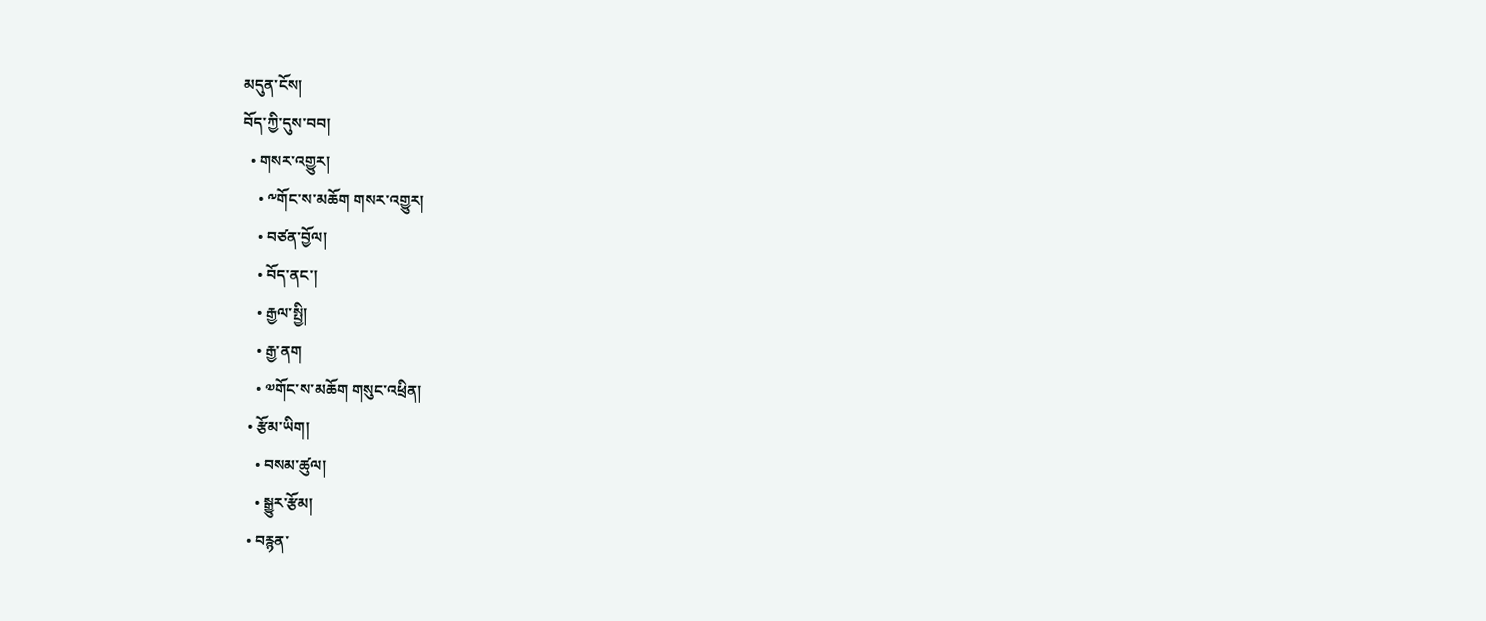མདུན་ངོས།
བོད་ཀྱི་དུས་བབ།
  • གསར་འགྱུར།
    • ༸གོང་ས་མཆོག གསར་འགྱུར།
    • བཙན་བྱོལ།
    • བོད་ནང་།
    • རྒྱལ་སྤྱི།
    • རྒྱ་ནག
    • ༧གོང་ས་མཆོག གསུང་འཕྲིན།
  • རྩོམ་ཡིག།
    • བསམ་ཚུལ།
    • སྒྱུར་རྩོམ།
  • བརྙན་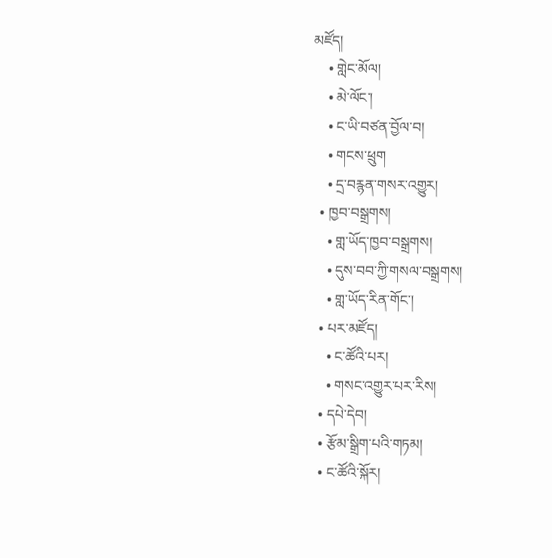མཛོད།
    • གླེང་མོལ།
    • མེ་ལོང་།
    • ང་ཡི་བཙན་བྱོལ་བ།
    • གངས་ཕྲུག
    • དྲ་བརྙན་གསར་འགྱུར།
  • ཁྱབ་བསྒྲགས།
    • གླ་ཡོད་ཁྱབ་བསྒྲགས།
    • དུས་བབ་ཀྱི་གསལ་བསྒྲགས།
    • གླ་ཡོད་རིན་གོང་།
  • པར་མཛོད།
    • ང་ཚོའི་པར།
    • གསང་འགྱུར་པར་རིས།
  • དཔེ་དེབ།
  • རྩོམ་སྒྲིག་པའི་གཏམ།
  • ང་ཚོའི་སྐོར།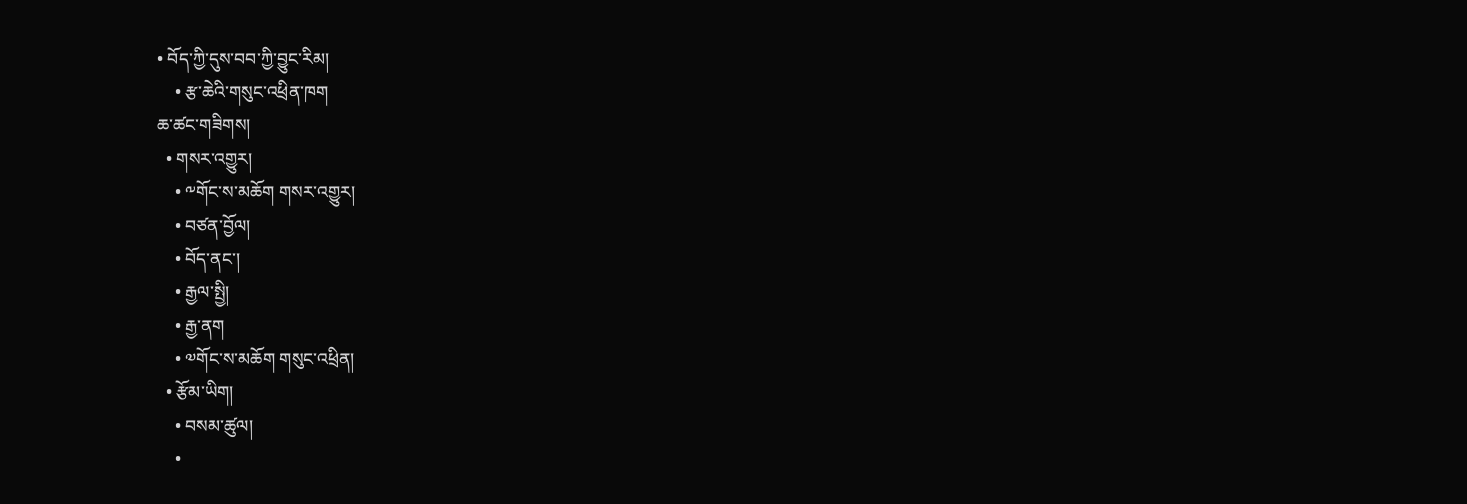• བོད་ཀྱི་དུས་བབ་ཀྱི་བྱུང་རིམ།
    • རྩ་ཆེའི་གསུང་འཕྲིན་ཁག
ཆ་ཚང་གཟིགས།
  • གསར་འགྱུར།
    • ༸གོང་ས་མཆོག གསར་འགྱུར།
    • བཙན་བྱོལ།
    • བོད་ནང་།
    • རྒྱལ་སྤྱི།
    • རྒྱ་ནག
    • ༧གོང་ས་མཆོག གསུང་འཕྲིན།
  • རྩོམ་ཡིག།
    • བསམ་ཚུལ།
    •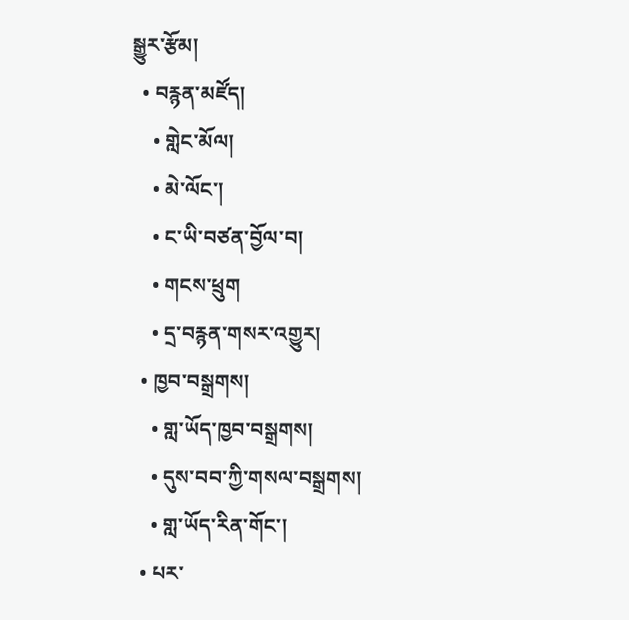སྒྱུར་རྩོམ།
  • བརྙན་མཛོད།
    • གླེང་མོལ།
    • མེ་ལོང་།
    • ང་ཡི་བཙན་བྱོལ་བ།
    • གངས་ཕྲུག
    • དྲ་བརྙན་གསར་འགྱུར།
  • ཁྱབ་བསྒྲགས།
    • གླ་ཡོད་ཁྱབ་བསྒྲགས།
    • དུས་བབ་ཀྱི་གསལ་བསྒྲགས།
    • གླ་ཡོད་རིན་གོང་།
  • པར་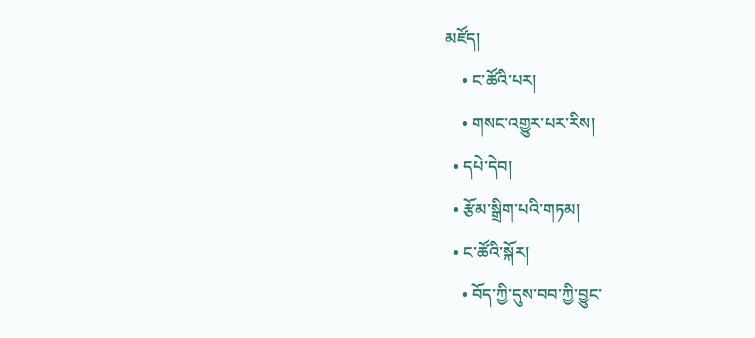མཛོད།
    • ང་ཚོའི་པར།
    • གསང་འགྱུར་པར་རིས།
  • དཔེ་དེབ།
  • རྩོམ་སྒྲིག་པའི་གཏམ།
  • ང་ཚོའི་སྐོར།
    • བོད་ཀྱི་དུས་བབ་ཀྱི་བྱུང་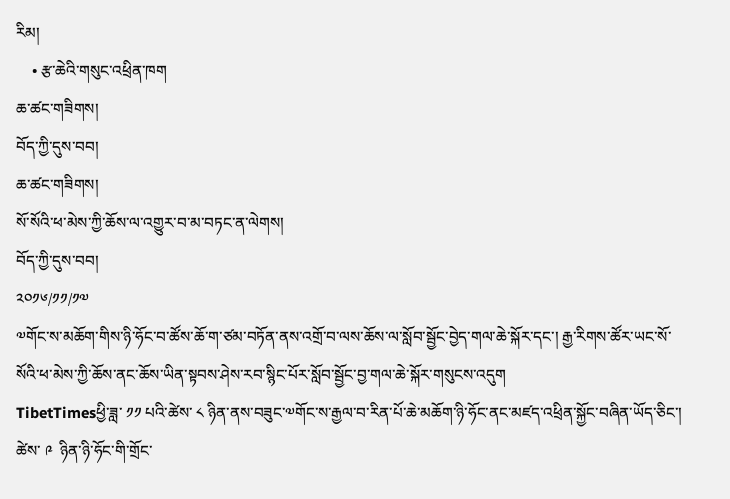རིམ།
    • རྩ་ཆེའི་གསུང་འཕྲིན་ཁག
ཆ་ཚང་གཟིགས།
བོད་ཀྱི་དུས་བབ།
ཆ་ཚང་གཟིགས།
སོ་སོའི་ཕ་མེས་ཀྱི་ཆོས་ལ་འགྱུར་བ་མ་བཏང་ན་ལེགས།
བོད་ཀྱི་དུས་བབ།
༢༠༡༦/༡༡/༡༧
༧གོང་ས་མཆོག་གིས་ཉི་ཧོང་བ་ཚོས་ཆོ་ག་ཙམ་བཏོན་ནས་འགྲོ་བ་ལས་ཆོས་ལ་སློབ་སྦྱོང་བྱེད་གལ་ཆེ་སྐོར་དང་། རྒྱ་རིགས་ཚོར་ཡང་སོ་སོའི་ཕ་མེས་ཀྱི་ཆོས་ནང་ཆོས་ཡིན་སྟབས་ཤེས་རབ་སྙིང་པོར་སློབ་སྦྱོང་བྱ་གལ་ཆེ་སྐོར་གསུངས་འདུག
TibetTimesཕྱི་ཟླ་ ༡༡ པའི་ཚེས་ ༨ ཉིན་ནས་བཟུང་༧གོང་ས་རྒྱལ་བ་རིན་པོ་ཆེ་མཆོག་ཉི་ཧོང་ནང་མཛད་འཕྲིན་སྐྱོང་བཞིན་ཡོད་ཅིང་། ཚེས་ ༩  ཉིན་ཉི་ཧོང་གི་གྲོང་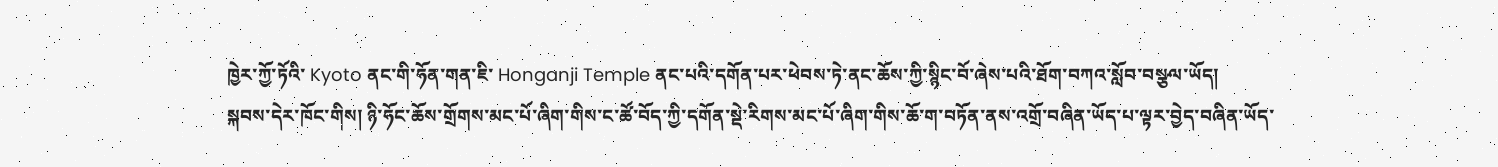ཁྱེར་ཀྱོ་ཏོའི་ Kyoto ནང་གི་ཧོན་གན་ཇི་ Honganji Temple ནང་པའི་དགོན་པར་ཕེབས་ཏེ་ནང་ཆོས་ཀྱི་སྙིང་བོ་ཞེས་པའི་ཐོག་བཀའ་སློབ་བསྩལ་ཡོད།
སྐབས་དེར་ཁོང་གིས། ཉི་ཧོང་ཆོས་གྲོགས་མང་པོ་ཞིག་གིས་ང་ཚོ་བོད་ཀྱི་དགོན་སྡེ་རིགས་མང་པོ་ཞིག་གིས་ཆོ་ག་བཏོན་ནས་འགྲོ་བཞིན་ཡོད་པ་ལྟར་བྱེད་བཞིན་ཡོད་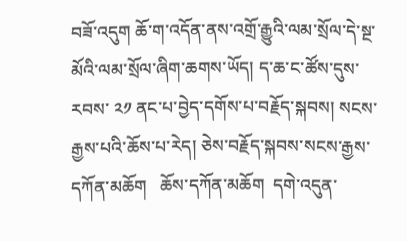བཟོ་འདུག ཆོ་ག་འདོན་ནས་འགྲོ་རྒྱུའི་ལམ་སྲོལ་དེ་སྔ་མོའི་ལམ་སྲོལ་ཞིག་ཆགས་ཡོད། ད་ཆ་ང་ཚོས་དུས་རབས་ ༢༡ ནང་པ་བྱེད་དགོས་པ་བརྗོད་སྐབས། སངས་རྒྱས་པའི་ཆོས་པ་རེད། ཅེས་བརྗོད་སྐབས་སངས་རྒྱས་དཀོན་མཆོག   ཆོས་དཀོན་མཆོག  དགེ་འདུན་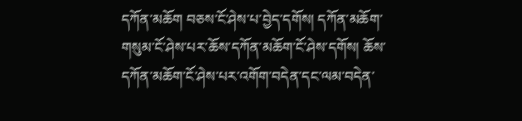དཀོན་མཆོག བཅས་ངོ་ཤེས་པ་བྱེད་དགོས། དཀོན་མཆོག་གསུམ་ངོ་ཤེས་པར་ཆོས་དཀོན་མཆོག་ངོ་ཤེས་དགོས། ཆོས་དཀོན་མཆོག་ངོ་ཤེས་པར་འགོག་བདེན་དང་ལམ་བདེན་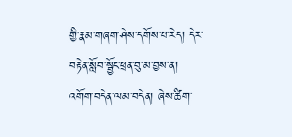གྱི་རྣམ་གཞག་ཤེས་དགོས་པ་རེད། དེར་བརྟེན་སློབ་སྦྱོང་ཕྲན་བུ་མ་བྱས་ན། འགོག་བདེན་ལམ་བདེན། ཞེས་ཚིག་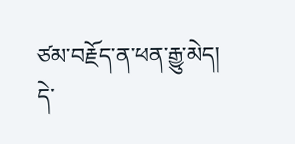ཙམ་བརྗོད་ན་ཕན་རྒྱུ་མེད། དེ་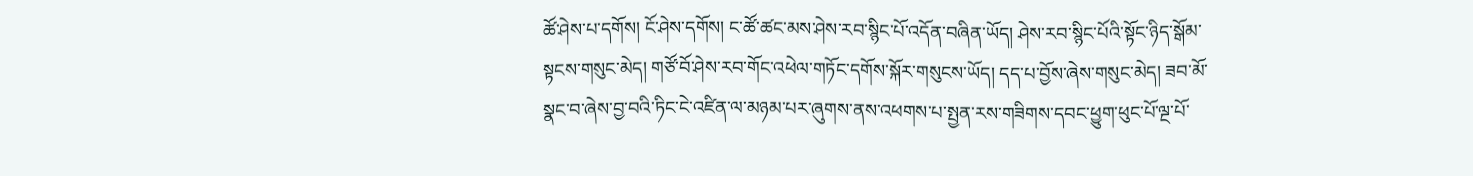ཚོ་ཤེས་པ་དགོས། ངོ་ཤེས་དགོས། ང་ཚོ་ཚང་མས་ཤེས་རབ་སྙིང་པོ་འདོན་བཞིན་ཡོད། ཤེས་རབ་སྙིང་པོའི་སྟོང་ཉིད་སྒོམ་སྟངས་གསུང་མེད། གཙོ་བོ་ཤེས་རབ་གོང་འཕེལ་གཏོང་དགོས་སྐོར་གསུངས་ཡོད། དད་པ་བྱོས་ཞེས་གསུང་མེད། ཟབ་མོ་སྣང་བ་ཞེས་བྱ་བའི་ཏིང་ངེ་འཛིན་ལ་མཉམ་པར་ཞུགས་ནས་འཕགས་པ་སྤྱན་རས་གཟིགས་དབང་ཕྱུག་ཕུང་པོ་ལྔ་པོ་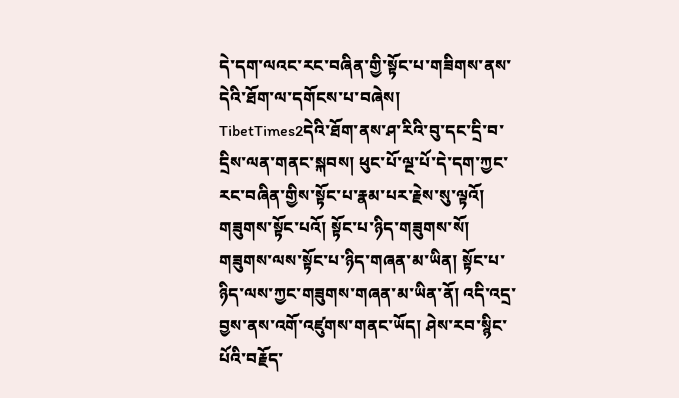དེ་དག་ལའང་རང་བཞིན་གྱི་སྟོང་པ་གཟིགས་ནས་དེའི་ཐོག་ལ་དགོངས་པ་བཞེས།
TibetTimes2དེའི་ཐོག་ནས་ཤ་རིའི་བུ་དང་དྲི་བ་དྲིས་ལན་གནང་སྐབས། ཕུང་པོ་ལྔ་པོ་དེ་དག་ཀྱང་རང་བཞིན་གྱིས་སྟོང་པ་རྣམ་པར་རྗེས་སུ་ལྟའོ། གཟུགས་སྟོང་པའོ། སྟོང་པ་ཉིད་གཟུགས་སོ། གཟུགས་ལས་སྟོང་པ་ཉིད་གཞན་མ་ཡིན། སྟོང་པ་ཉིད་ལས་ཀྱང་གཟུགས་གཞན་མ་ཡིན་ནོ། འདི་འདྲ་བྱས་ནས་འགོ་འཛུགས་གནང་ཡོད། ཤེས་རབ་སྙིང་པོའི་བརྗོད་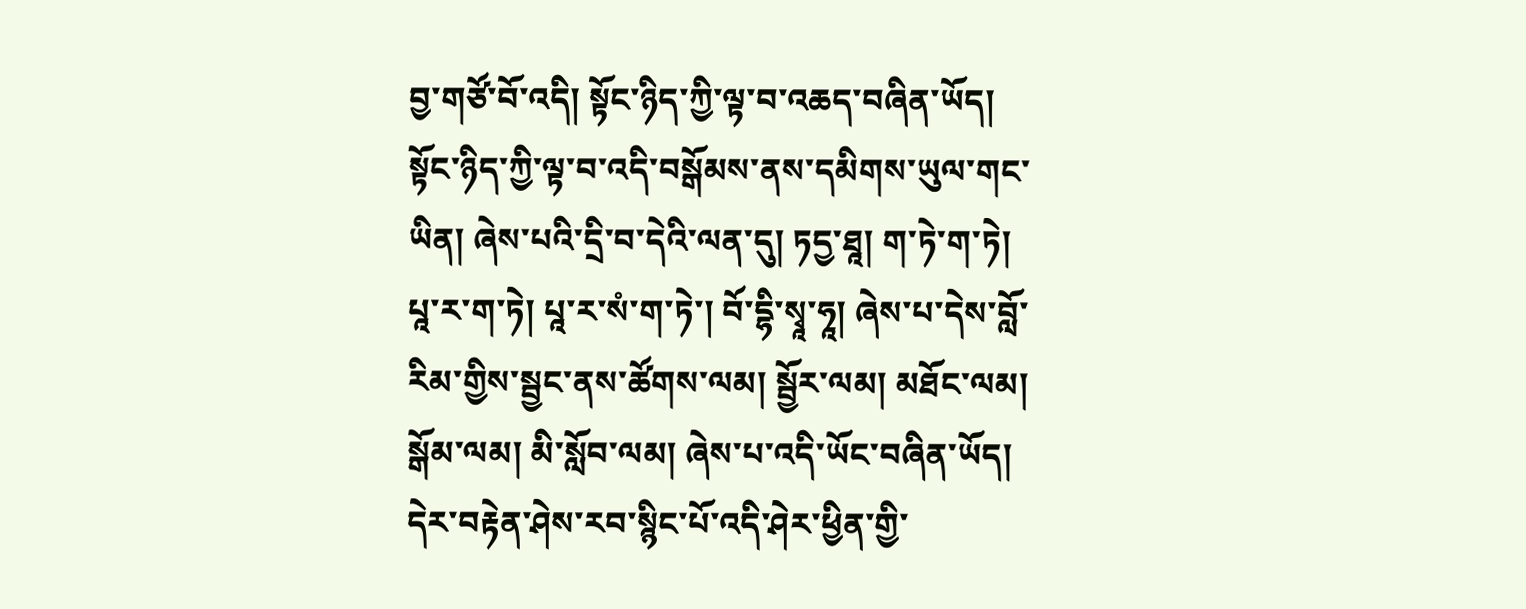བྱ་གཙོ་བོ་འདི། སྟོང་ཉིད་ཀྱི་ལྟ་བ་འཆད་བཞིན་ཡོད། སྟོང་ཉིད་ཀྱི་ལྟ་བ་འདི་བསྒོམས་ནས་དམིགས་ཡུལ་གང་ཡིན། ཞེས་པའི་དྲི་བ་དེའི་ལན་དུ། ཏདྱ་ཐཱ། ག་ཏེ་ག་ཏེ། པཱ་ར་ག་ཏེ། པཱ་ར་སཾ་ག་ཏེ་། བོ་དྷི་སྭཱ་ཧཱ། ཞེས་པ་དེས་བློ་རིམ་གྱིས་སྦྱང་ནས་ཚོགས་ལམ། སྦྱོར་ལམ། མཐོང་ལམ། སྒོམ་ལམ། མི་སློབ་ལམ། ཞེས་པ་འདི་ཡོང་བཞིན་ཡོད།
དེར་བརྟེན་ཤེས་རབ་སྙིང་པོ་འདི་ཤེར་ཕྱིན་གྱི་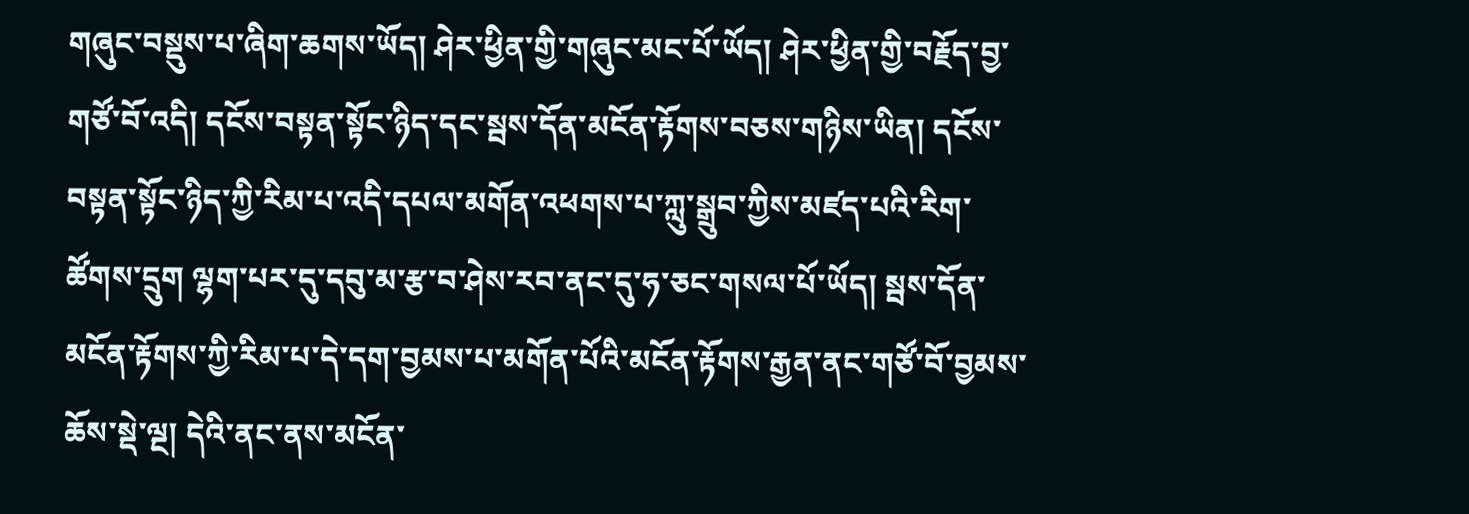གཞུང་བསྡུས་པ་ཞིག་ཆགས་ཡོད། ཤེར་ཕྱིན་གྱི་གཞུང་མང་པོ་ཡོད། ཤེར་ཕྱིན་གྱི་བརྗོད་བྱ་གཙོ་བོ་འདི། དངོས་བསྟན་སྟོང་ཉིད་དང་སྦས་དོན་མངོན་རྟོགས་བཅས་གཉིས་ཡིན། དངོས་བསྟན་སྟོང་ཉིད་ཀྱི་རིམ་པ་འདི་དཔལ་མགོན་འཕགས་པ་ཀླུ་སྒྲུབ་ཀྱིས་མཛད་པའི་རིག་ཚོགས་དྲུག ལྷག་པར་དུ་དབུ་མ་རྩ་བ་ཤེས་རབ་ནང་དུ་ཧ་ཅང་གསལ་པོ་ཡོད། སྦས་དོན་མངོན་རྟོགས་ཀྱི་རིམ་པ་དེ་དག་བྱམས་པ་མགོན་པོའི་མངོན་རྟོགས་རྒྱན་ནང་གཙོ་བོ་བྱམས་ཆོས་སྡེ་ལྔ། དེའི་ནང་ནས་མངོན་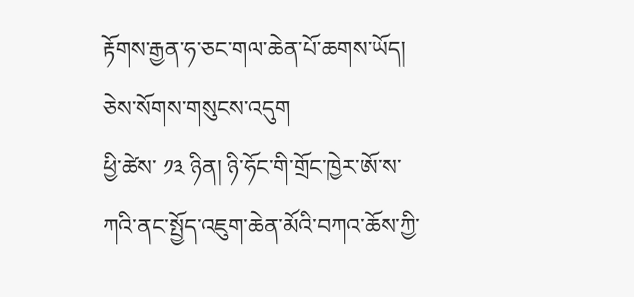རྟོགས་རྒྱན་ཧ་ཅང་གལ་ཆེན་པོ་ཆགས་ཡོད། ཅེས་སོགས་གསུངས་འདུག
ཕྱི་ཚེས་ ༡༣ ཉིན། ཉི་ཧོང་གི་གྲོང་ཁྱེར་ཨོ་ས་ཀའི་ནང་སྤྱོད་འཇུག་ཆེན་མོའི་བཀའ་ཆོས་ཀྱི་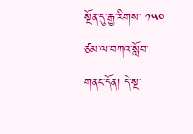སྔོན་དུ་རྒྱ་རིགས་ ༡༥༠ ཙམ་ལ་བཀའ་སློབ་གནང་དོན། དེ་སྔ་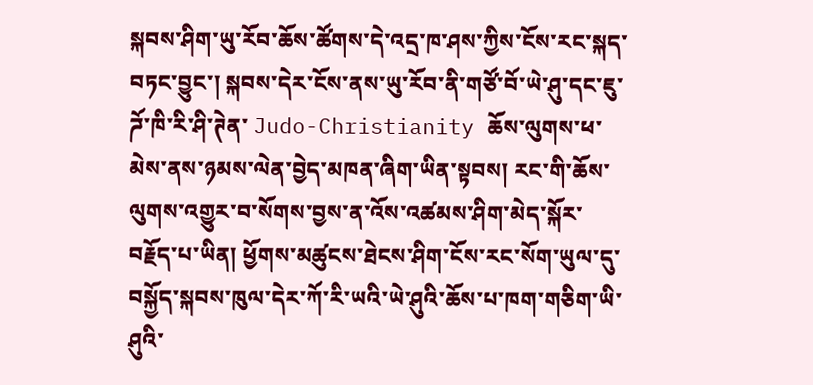སྐབས་ཤིག་ཡུ་རོབ་ཆོས་ཚོགས་དེ་འདྲ་ཁ་ཤས་ཀྱིས་ངོས་རང་སྐད་བཏང་བྱུང་། སྐབས་དེར་ངོས་ནས་ཡུ་རོབ་ནི་གཙོ་བོ་ཡེ་ཤུ་དང་ཇུ་ཌོ་ཁི་རི་ཤི་ཊེན་ Judo-Christianity ཆོས་ལུགས་ཕ་མེས་ནས་ཉམས་ལེན་བྱེད་མཁན་ཞིག་ཡིན་སྟབས། རང་གི་ཆོས་ལུགས་འགྱུར་བ་སོགས་བྱས་ན་འོས་འཚམས་ཤིག་མེད་སྐོར་བརྗོད་པ་ཡིན། ཕྱོགས་མཚུངས་ཐེངས་ཤིག་ངོས་རང་སོག་ཡུལ་དུ་བསྐྱོད་སྐབས་ཁུལ་དེར་ཀོ་རི་ཡའི་ཡེ་ཤུའི་ཆོས་པ་ཁག་གཅིག་ཡི་ཤུའི་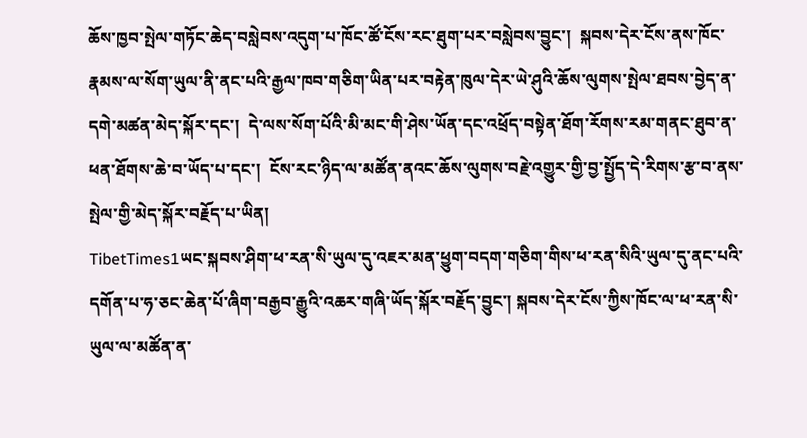ཆོས་ཁྱབ་སྤེལ་གཏོང་ཆེད་བསླེབས་འདུག་པ་ཁོང་ཚོ་ངོས་རང་ཐུག་པར་བསླེབས་བྱུང་།  སྐབས་དེར་ངོས་ནས་ཁོང་རྣམས་ལ་སོག་ཡུལ་ནི་ནང་པའི་རྒྱལ་ཁབ་གཅིག་ཡིན་པར་བརྟེན་ཁུལ་དེར་ཡེ་ཤུའི་ཆོས་ལུགས་སྤེལ་ཐབས་བྱེད་ན་དགེ་མཚན་མེད་སྐོར་དང་།  དེ་ལས་སོག་པོའི་མི་མང་གི་ཤེས་ཡོན་དང་འཕྲོད་བསྟེན་ཐོག་རོགས་རམ་གནང་ཐུབ་ན་ཕན་ཐོགས་ཆེ་བ་ཡོད་པ་དང་།  ངོས་རང་ཉིད་ལ་མཚོན་ནའང་ཆོས་ལུགས་བརྗེ་འགྱུར་གྱི་བྱ་སྤྱོད་དེ་རིགས་རྩ་བ་ནས་སྤེལ་གྱི་མེད་སྐོར་བརྗོད་པ་ཡིན།
TibetTimes1ཡང་སྐབས་ཤིག་ཕ་རན་སི་ཡུལ་དུ་འཇར་མན་ཕྱུག་བདག་གཅིག་གིས་ཕ་རན་སིའི་ཡུལ་དུ་ནང་པའི་དགོན་པ་ཧ་ཅང་ཆེན་པོ་ཞིག་བརྒྱབ་རྒྱུའི་འཆར་གཞི་ཡོད་སྐོར་བརྗོད་བྱུང་། སྐབས་དེར་ངོས་ཀྱིས་ཁོང་ལ་ཕ་རན་སི་ཡུལ་ལ་མཚོན་ན་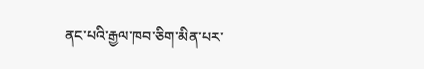ནང་པའི་རྒྱལ་ཁབ་ཅིག་མིན་པར་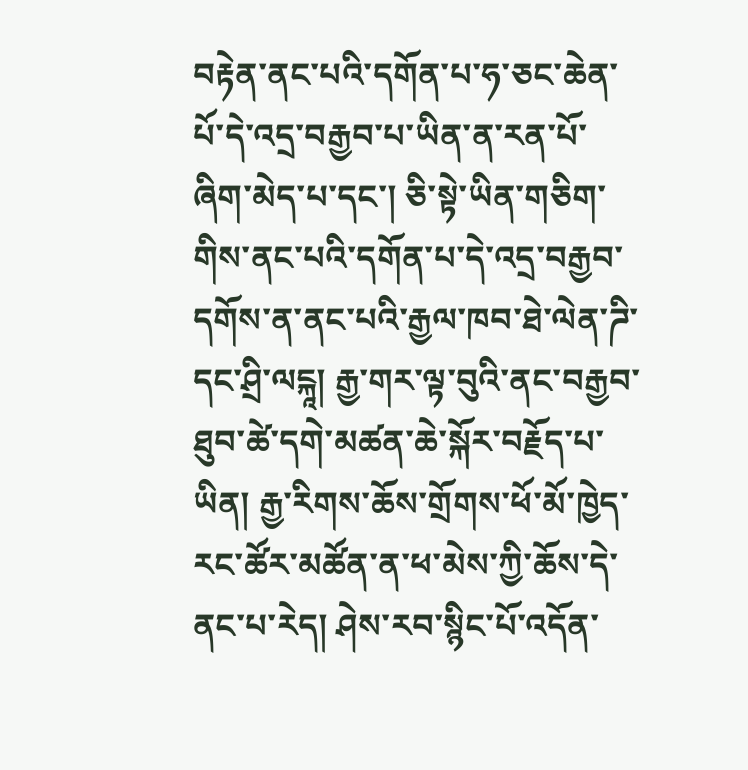བརྟེན་ནང་པའི་དགོན་པ་ཧ་ཅང་ཆེན་པོ་དེ་འདྲ་བརྒྱབ་པ་ཡིན་ན་རན་པོ་ཞིག་མེད་པ་དང་། ཅི་སྟེ་ཡིན་གཅིག་གིས་ནང་པའི་དགོན་པ་དེ་འདྲ་བརྒྱབ་དགོས་ན་ནང་པའི་རྒྱལ་ཁབ་ཐེ་ལེན་ཌི་དང་ཤྲི་ལངྐཱ། རྒྱ་གར་ལྟ་བུའི་ནང་བརྒྱབ་ཐུབ་ཚེ་དགེ་མཚན་ཆེ་སྐོར་བརྗོད་པ་ཡིན། རྒྱ་རིགས་ཆོས་གྲོགས་ཕོ་མོ་ཁྱེད་རང་ཚོར་མཚོན་ན་ཕ་མེས་ཀྱི་ཆོས་དེ་ནང་པ་རེད། ཤེས་རབ་སྙིང་པོ་འདོན་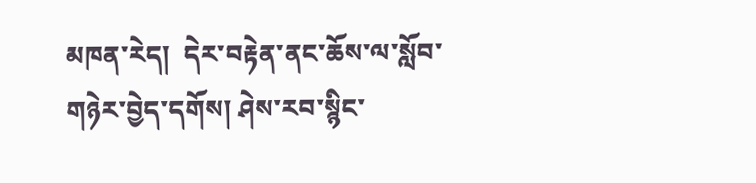མཁན་རེད།  དེར་བརྟེན་ནང་ཆོས་ལ་སློབ་གཉེར་བྱེད་དགོས། ཤེས་རབ་སྙིང་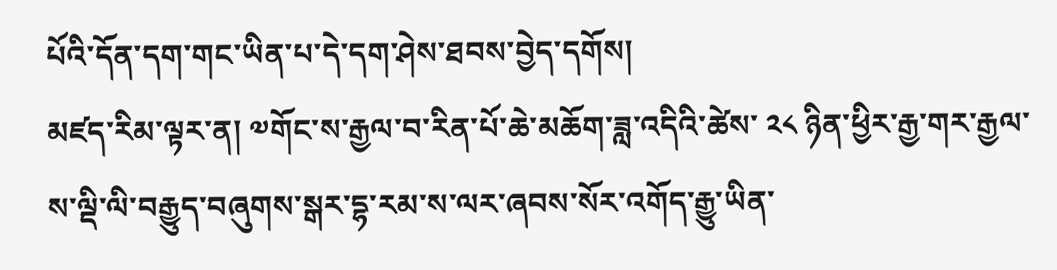པོའི་དོན་དག་གང་ཡིན་པ་དེ་དག་ཤེས་ཐབས་བྱེད་དགོས།
མཛད་རིམ་ལྟར་ན། ༧གོང་ས་རྒྱལ་བ་རིན་པོ་ཆེ་མཆོག་ཟླ་འདིའི་ཚེས་ ༢༨ ཉིན་ཕྱིར་རྒྱ་གར་རྒྱལ་ས་ལྡི་ལི་བརྒྱུད་བཞུགས་སྒར་དྷ་རམ་ས་ལར་ཞབས་སོར་འགོད་རྒྱུ་ཡིན་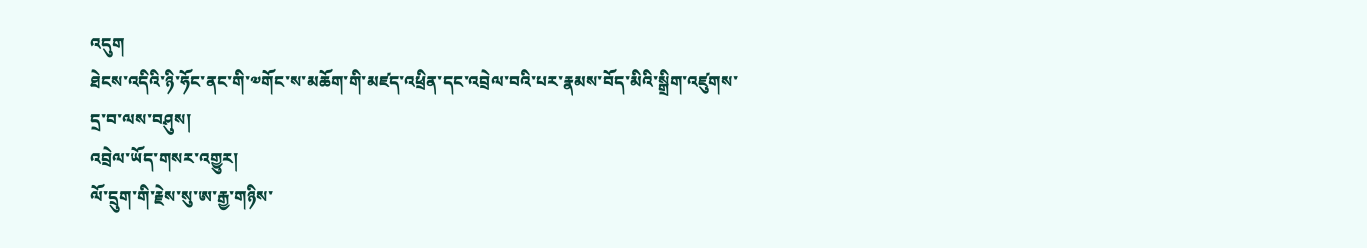འདུག
ཐེངས་འདིའི་ཉི་ཧོང་ནང་གི་༧གོང་ས་མཆོག་གི་མཛད་འཕྲིན་དང་འབྲེལ་བའི་པར་རྣམས་བོད་མིའི་སྒྲིག་འཛུགས་དྲ་བ་ལས་བཤུས།
འབྲེལ་ཡོད་གསར་འགྱུར།
ལོ་དྲུག་གི་རྗེས་སུ་ཨ་རྒྱ་གཉིས་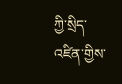ཀྱི་སྲིད་འཛིན་གྱིས་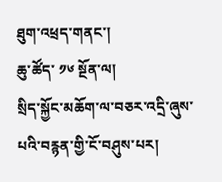ཐུག་འཕྲད་གནང་།
ཆུ་ཚོད་ ༡༦ སྔོན་ལ།
སྲིད་སྐྱོང་མཆོག་ལ་བཅར་འདྲི་ཞུས་པའི་བརྙན་གྱི་ངོ་བཤུས་པར།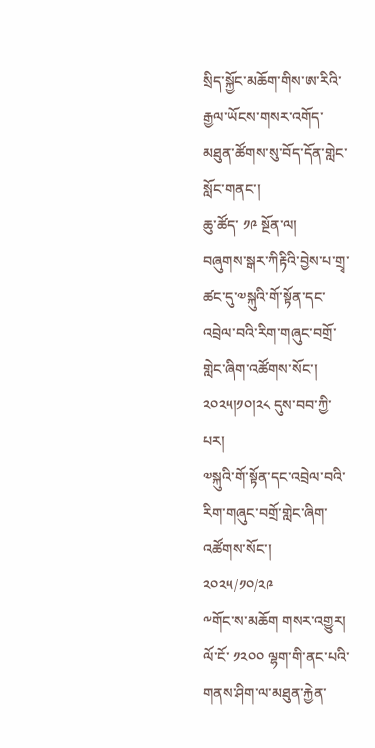སྲིད་སྐྱོང་མཆོག་གིས་ཨ་རིའི་རྒྱལ་ཡོངས་གསར་འགོད་མཐུན་ཚོགས་སུ་བོད་དོན་གླེང་སློང་གནང་།
ཆུ་ཚོད་ ༡༩ སྔོན་ལ།
བཞུགས་སྒར་ཀིརྟིའི་བྱེས་པ་གྲྭ་ཚང་དུ་༧སྐུའི་གོ་སྟོན་དང་འབྲེལ་བའི་རིག་གཞུང་བགྲོ་གླེང་ཞིག་འཚོགས་སོང་། ༢༠༢༥།༡༠།༢༨ དུས་བབ་ཀྱི་པར།
༧སྐུའི་གོ་སྟོན་དང་འབྲེལ་བའི་རིག་གཞུང་བགྲོ་གླེང་ཞིག་འཚོགས་སོང་།
༢༠༢༥/༡༠/༢༩
༸གོང་ས་མཆོག གསར་འགྱུར།
ལོ་ངོ་ ༡༢༠༠ ལྷག་གི་ནང་པའི་གནས་ཤིག་ལ་མཐུན་རྐྱེན་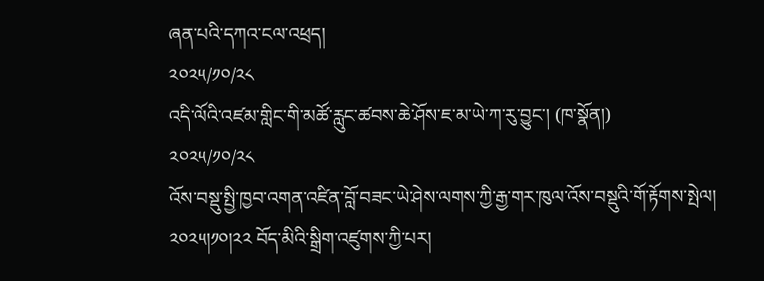ཞན་པའི་དཀའ་ངལ་འཕྲད།
༢༠༢༥/༡༠/༢༨
འདི་ལོའི་འཛམ་གླིང་གི་མཚོ་རླུང་ཚབས་ཆེ་ཤོས་ཇ་མ་ཡེ་ཀ་རུ་བྱུང་། (ཁ་སྣོན།)
༢༠༢༥/༡༠/༢༨
འོས་བསྡུ་སྤྱི་ཁྱབ་འགན་འཛིན་བློ་བཟང་ཡེ་ཤེས་ལགས་ཀྱི་རྒྱ་གར་ཁུལ་འོས་བསྡུའི་གོ་རྟོགས་སྤེལ། ༢༠༢༥།༡༠།༢༢ བོད་མིའི་སྒྲིག་འཛུགས་ཀྱི་པར།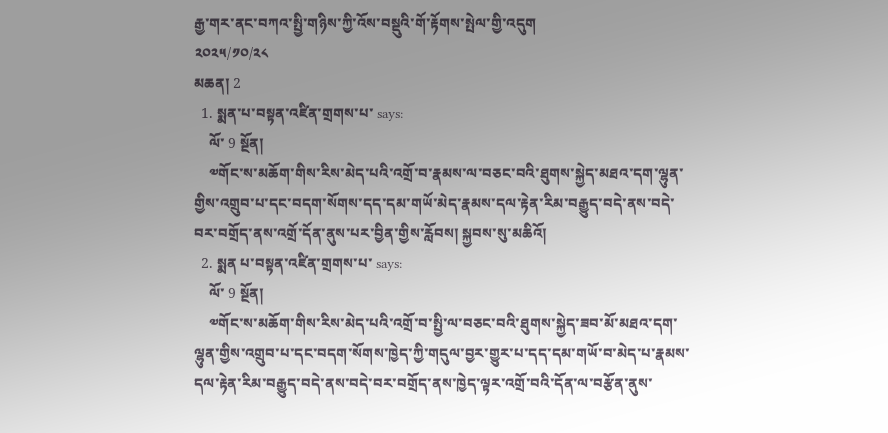རྒྱ་གར་ནང་བཀའ་སྤྱི་གཉིས་ཀྱི་འོས་བསྡུའི་གོ་རྟོགས་སྤེལ་གྱི་འདུག
༢༠༢༥/༡༠/༢༨
མཆན། 2
  1. སྨན་པ་བསྟན་འཛིན་གྲགས་པ་ says:
    ལོ་ 9 སྔོན།
    ༧གོང་ས་མཆོག་གིས་རིས་མེད་པའི་འགྲོ་བ་རྣམས་ལ་བཅང་བའི་ཐུགས་སྐྱེད་མཐའ་དག་ལྷུན་གྱིས་འགྲུབ་པ་དང་བདག་སོགས་དད་དམ་གཡོ་མེད་རྣམས་དལ་རྟེན་རིམ་བརྒྱུད་བདེ་ནས་བདེ་བར་བགྲོད་ནས་འགྲོ་དོན་ནུས་པར་བྱིན་གྱིས་རློབས། སྐྱབས་སུ་མཆིའོ།
  2. སྨན པ་བསྟན་འཛིན་གྲགས་པ་ says:
    ལོ་ 9 སྔོན།
    ༧གོང་ས་མཆོག་གིས་རིས་མེད་པའི་འགྲོ་བ་སྤྱི་ལ་བཅང་བའི་ཐུགས་སྐྱེད་ཟབ་མོ་མཐའ་དག་ལྷུན་གྱིས་འགྲུབ་པ་དང་བདག་སོགས་ཁྱེད་ཀྱི་གདུལ་བྱར་གྱུར་པ་དད་དམ་གཡོ་བ་མེད་པ་རྣམས་དལ་རྟེན་རིམ་བརྒྱུད་བདེ་ནས་བདེ་བར་བགྲོད་ནས་ཁྱེད་ལྟར་འགྲོ་བའི་དོན་ལ་བརྩོན་ནུས་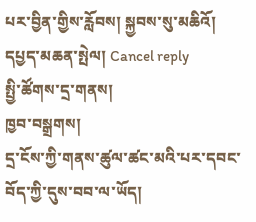པར་བྱིན་གྱིས་རློབས། སྐྱབས་སུ་མཆིའོ།
དཔྱད་མཆན་སྤེལ། Cancel reply
སྤྱི་ཚོགས་དྲ་གནས།
ཁྱབ་བསྒྲགས།
དྲ་ངོས་ཀྱི་གནས་ཚུལ་ཚང་མའི་པར་དབང་བོད་ཀྱི་དུས་བབ་ལ་ཡོད།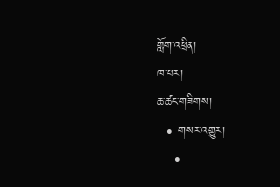གློག་འཕྲིན།
ཁ་པར།
ཆ་ཚང་གཟིགས།
  • གསར་འགྱུར།
    •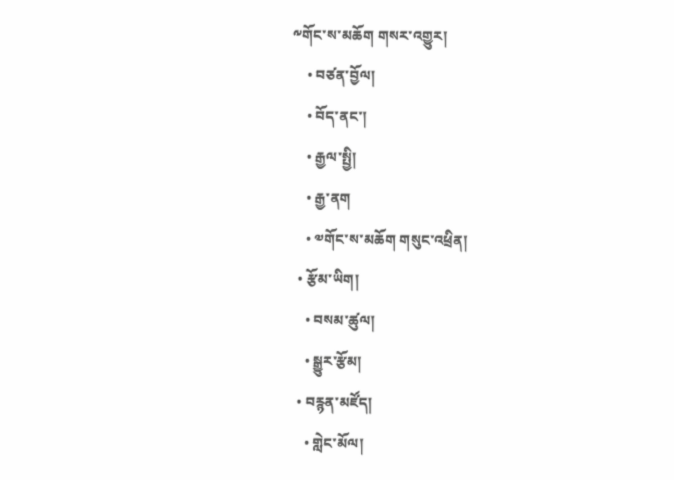༸གོང་ས་མཆོག གསར་འགྱུར།
    • བཙན་བྱོལ།
    • བོད་ནང་།
    • རྒྱལ་སྤྱི།
    • རྒྱ་ནག
    • ༧གོང་ས་མཆོག གསུང་འཕྲིན།
  • རྩོམ་ཡིག།
    • བསམ་ཚུལ།
    • སྒྱུར་རྩོམ།
  • བརྙན་མཛོད།
    • གླེང་མོལ།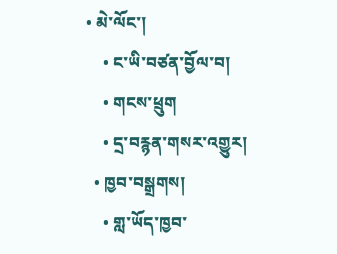• མེ་ལོང་།
    • ང་ཡི་བཙན་བྱོལ་བ།
    • གངས་ཕྲུག
    • དྲ་བརྙན་གསར་འགྱུར།
  • ཁྱབ་བསྒྲགས།
    • གླ་ཡོད་ཁྱབ་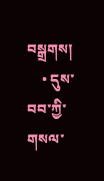བསྒྲགས།
    • དུས་བབ་ཀྱི་གསལ་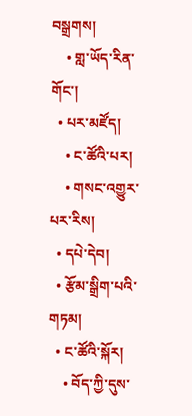བསྒྲགས།
    • གླ་ཡོད་རིན་གོང་།
  • པར་མཛོད།
    • ང་ཚོའི་པར།
    • གསང་འགྱུར་པར་རིས།
  • དཔེ་དེབ།
  • རྩོམ་སྒྲིག་པའི་གཏམ།
  • ང་ཚོའི་སྐོར།
    • བོད་ཀྱི་དུས་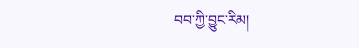བབ་ཀྱི་བྱུང་རིམ།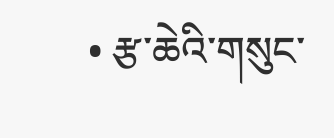• རྩ་ཆེའི་གསུང་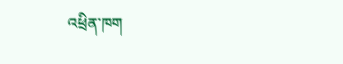འཕྲིན་ཁག